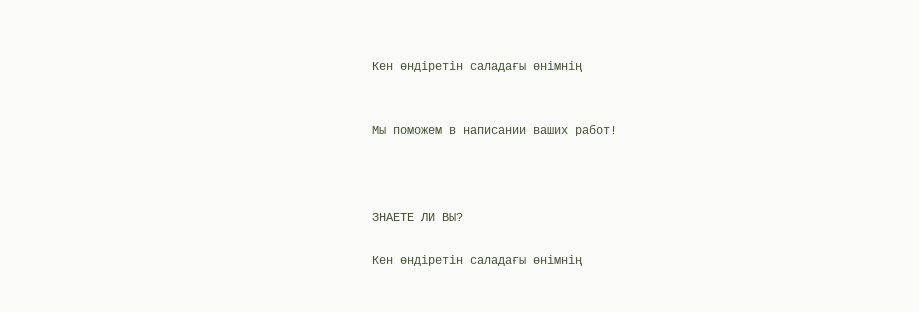Кен өндіретін саладағы өнімнің


Мы поможем в написании ваших работ!



ЗНАЕТЕ ЛИ ВЫ?

Кен өндіретін саладағы өнімнің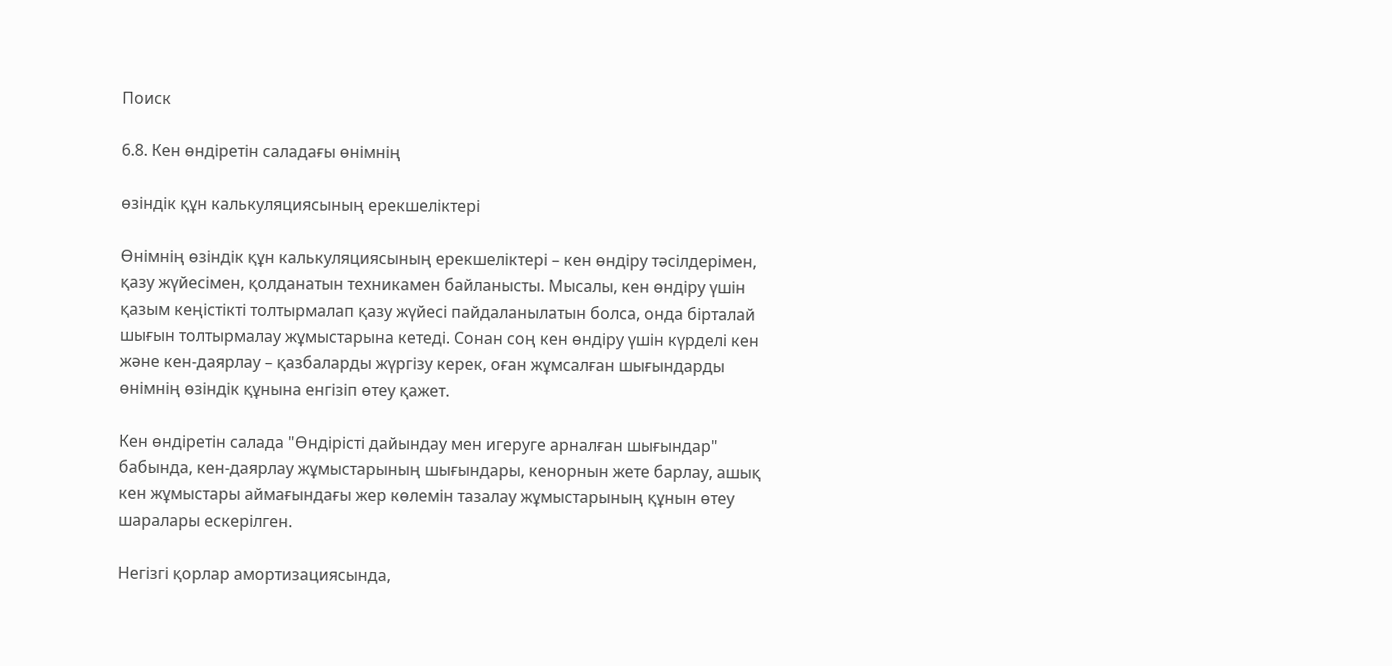Поиск

6.8. Кен өндіретін саладағы өнімнің

өзіндік құн калькуляциясының ерекшеліктері

Өнімнің өзіндік құн калькуляциясының ерекшеліктері – кен өндіру тәсілдерімен, қазу жүйесімен, қолданатын техникамен байланысты. Мысалы, кен өндіру үшін қазым кеңістікті толтырмалап қазу жүйесі пайдаланылатын болса, онда бірталай шығын толтырмалау жұмыстарына кетеді. Сонан соң кен өндіру үшін күрделі кен және кен-даярлау – қазбаларды жүргізу керек, оған жұмсалған шығындарды өнімнің өзіндік құнына енгізіп өтеу қажет.

Кен өндіретін салада "Өндірісті дайындау мен игеруге арналған шығындар" бабында, кен-даярлау жұмыстарының шығындары, кенорнын жете барлау, ашық кен жұмыстары аймағындағы жер көлемін тазалау жұмыстарының құнын өтеу шаралары ескерілген.

Негізгі қорлар амортизациясында,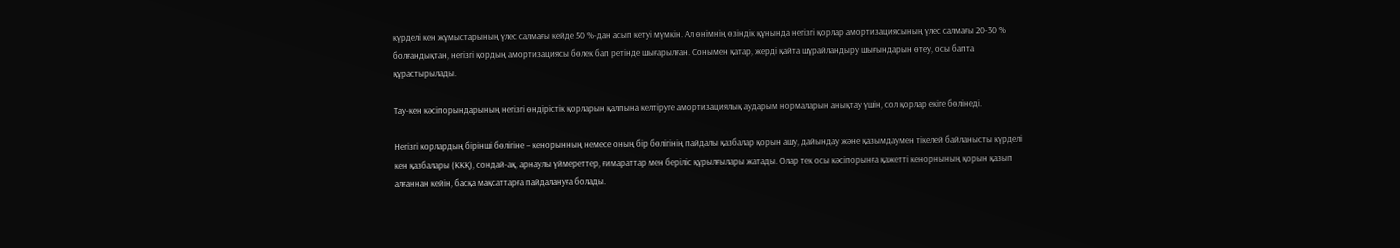күрделі кен жұмыстарының үлес салмағы кейде 50 %-дан асып кетуі мүмкін. Ал өнімнің өзіндік құнында негізгі қорлар амортизациясының үлес салмағы 20-30 % болғандықтан, негізгі қордың амортизациясы бөлек бап ретінде шығарылған. Сонымен қатар, жерді қайта шұрайландыру шығындарын өтеу, осы бапта құрастырылады.

Тау-кен кәсіпорындарының негізгі өндірістік қорларын қалпына келтіруге амортизациялық аударым нормаларын анықтау үшін, сол қорлар екіге бөлінеді.

Негізгі корлардың бірінші бөлігіне – кенорынның немесе оның бір бөлігінің пайдалы қазбалар қорын ашу, дайындау және қазымдаумен тікелей байланысты күрделі кен қазбалары (ККҚ), сондай-ақ, арнаулы үймереттер, ғимараттар мен беріліс құрылғылары жатады. Олар тек осы кәсіпорынға қажетті кенорнының қорын қазып алғаннан кейін, басқа мақсаттарға пайдалануға болады.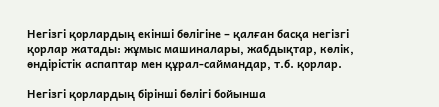Негізгі қорлардың екінші бөлігіне – қалған басқа негізгі қорлар жатады: жұмыс машиналары, жабдықтар, көлік, өндірістік аспаптар мен құрал-саймандар, т.б. қорлар.

Негізгі қорлардың бірінші бөлігі бойынша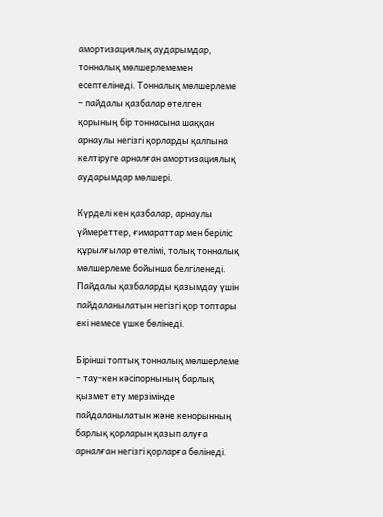амортизациялық аударымдар, тонналық мөлшерлемемен есептелінеді. Тонналық мөлшерлеме – пайдалы қазбалар өтелген қорының бір тоннасына шаққан арнаулы негізгі қорларды қалпына келтіруге арналған амортизациялық аударымдар мөлшері.

Күрделі кен қазбалар, арнаулы үймереттер, ғимараттар мен беріліс құрылғылар өтелімі, толық тонналық мөлшерлеме бойынша белгіленеді. Пайдалы қазбаларды қазымдау үшін пайдаланылатын негізгі қор топтары екі немесе үшке бөлінеді.

Бірінші топтық тонналық мөлшерлеме – тау-кен кәсіпорнының барлық қызмет ету мерзімінде пайдаланылатын және кенорынның барлық қорларын қазып алуға арналған негізгі қорларға бөлінеді.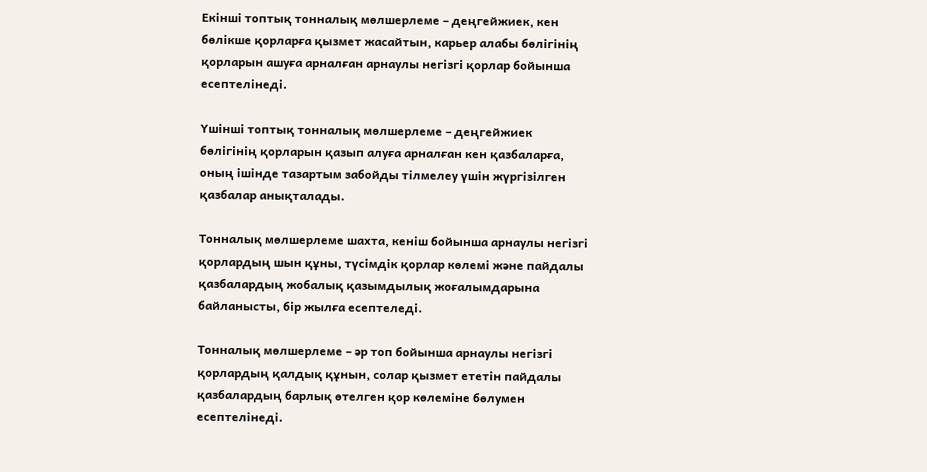Екінші топтық тонналық мөлшерлеме – деңгейжиек, кен бөлікше қорларға қызмет жасайтын, карьер алабы бөлігінің қорларын ашуға арналған арнаулы негізгі қорлар бойынша есептелінеді.

Үшінші топтық тонналық мөлшерлеме – деңгейжиек бөлігінің қорларын қазып алуға арналған кен қазбаларға, оның ішінде тазартым забойды тілмелеу үшін жүргізілген қазбалар анықталады.

Тонналық мөлшерлеме шахта, кеніш бойынша арнаулы негізгі қорлардың шын құны, түсімдік қорлар көлемі және пайдалы қазбалардың жобалық қазымдылық жоғалымдарына байланысты, бір жылға есептеледі.

Тонналық мөлшерлеме – әр топ бойынша арнаулы негізгі қорлардың қалдық құнын, солар қызмет ететін пайдалы қазбалардың барлық өтелген қор көлеміне бөлумен есептелінеді.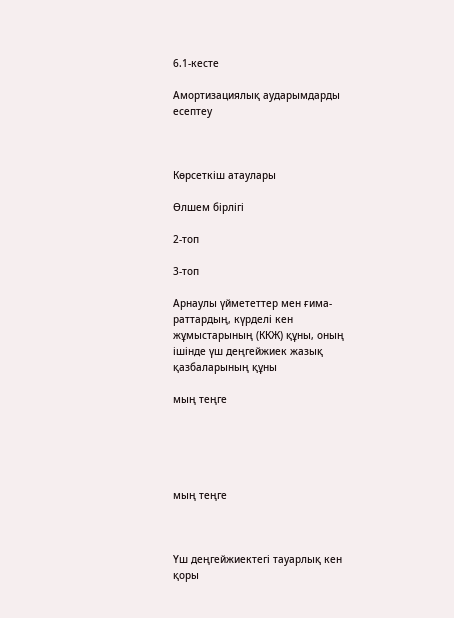6.1-кесте

Амортизациялық аударымдарды есептеу



Көрсеткіш атаулары

Өлшем бірлігі

2-топ

3-топ

Арнаулы үймететтер мен ғима-раттардың, күрделі кен жұмыстарының (ККЖ) құны, оның ішінде үш деңгейжиек жазық қазбаларының құны

мың теңге





мың теңге



Үш деңгейжиектегі тауарлық кен қоры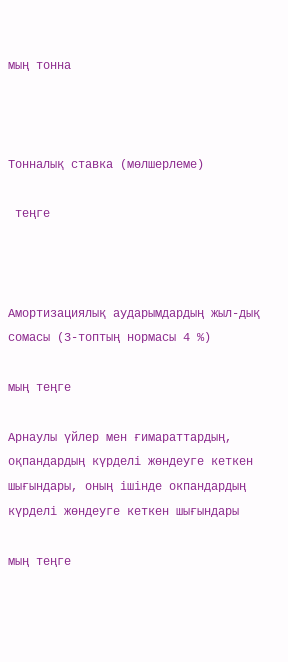мың тонна



Тонналық ставка (мөлшерлеме)

 теңге



Амортизациялық аударымдардың жыл-дық сомасы (3-топтың нормасы 4 %)

мың теңге

Арнаулы үйлер мен ғимараттардың, оқпандардың күрделі жөндеуге кеткен шығындары, оның ішінде окпандардың күрделі жөндеуге кеткен шығындары

мың теңге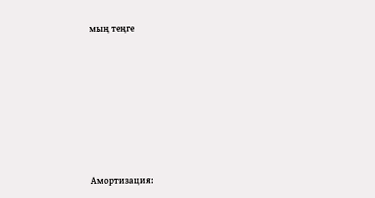мың теңге







Амортизация: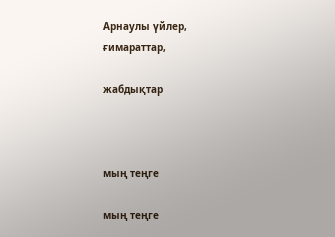Арнаулы үйлер, ғимараттар,

жабдықтар



мың теңге

мың теңге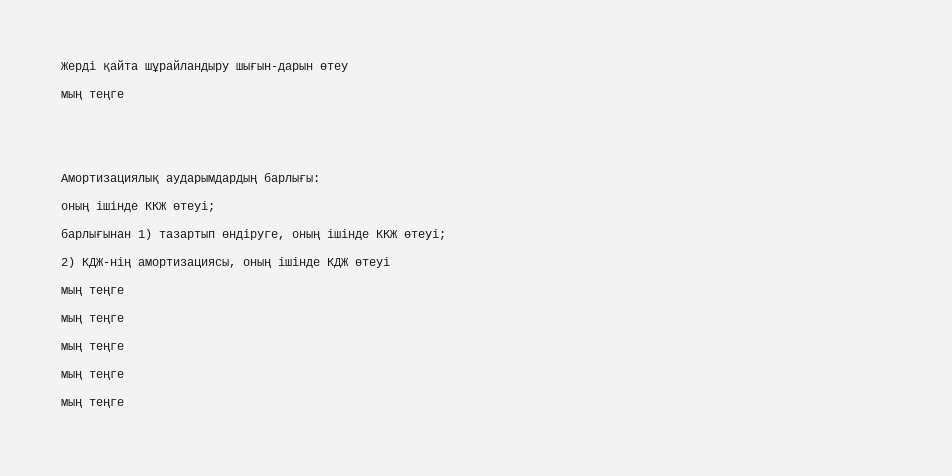Жерді қайта шұрайландыру шығын-дарын өтеу

мың теңге





Амортизациялық аударымдардың барлығы:

оның ішінде ККЖ өтеуі;

барлығынан 1) тазартып өндіруге, оның ішінде ККЖ өтеуі;

2) КДЖ-нің амортизациясы, оның ішінде КДЖ өтеуі

мың теңге

мың теңге

мың теңге

мың теңге

мың теңге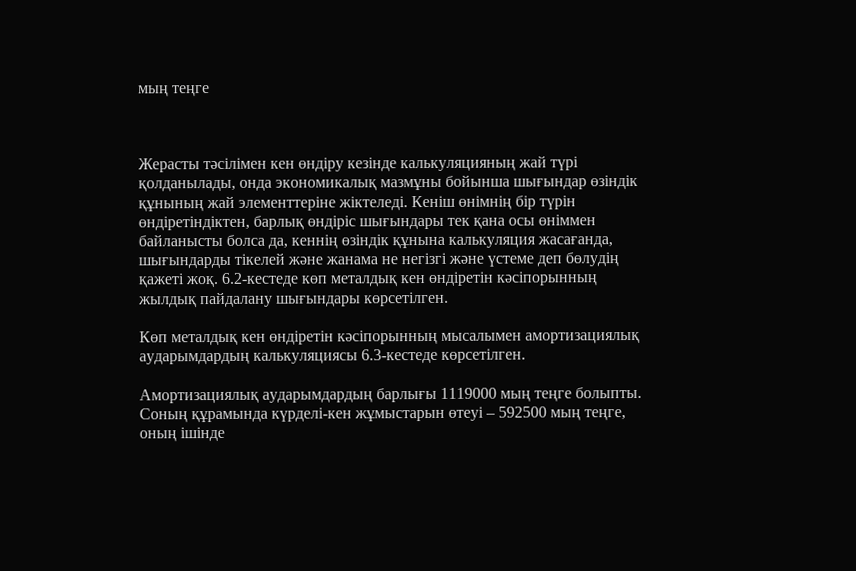мың теңге



Жерасты тәсілімен кен өндіру кезінде калькуляцияның жай түрі қолданылады, онда экономикалық мазмұны бойынша шығындар өзіндік құнының жай элементтеріне жіктеледі. Кеніш өнімнің бір түрін өндіретіндіктен, барлық өндіріс шығындары тек қана осы өніммен байланысты болса да, кеннің өзіндік құнына калькуляция жасағанда, шығындарды тікелей және жанама не негізгі және үстеме деп бөлудің қажеті жоқ. 6.2-кестеде көп металдық кен өндіретін кәсіпорынның жылдық пайдалану шығындары көрсетілген.

Көп металдық кен өндіретін кәсіпорынның мысалымен амортизациялық аударымдардың калькуляциясы 6.3-кестеде көрсетілген.

Амортизациялық аударымдардың барлығы 1119000 мың теңге болыпты. Соның құрамында күрделі-кен жұмыстарын өтеуі – 592500 мың теңге, оның ішінде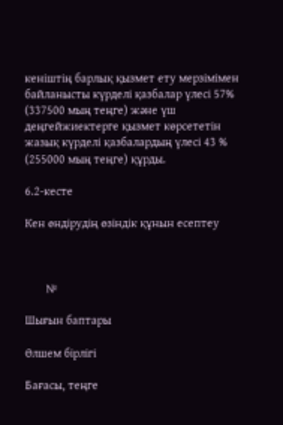кеніштің барлық қызмет ету мерзімімен байланысты күрделі қазбалар үлесі 57% (337500 мың теңге) және үш деңгейжиектерге қызмет көрсететін жазық күрделі қазбалардың үлесі 43 % (255000 мың теңге) құрды.

6.2-кесте

Кен өндірудің өзіндік құнын есептеу



       №

Шығын баптары

Өлшем бірлігі

Бағасы, теңге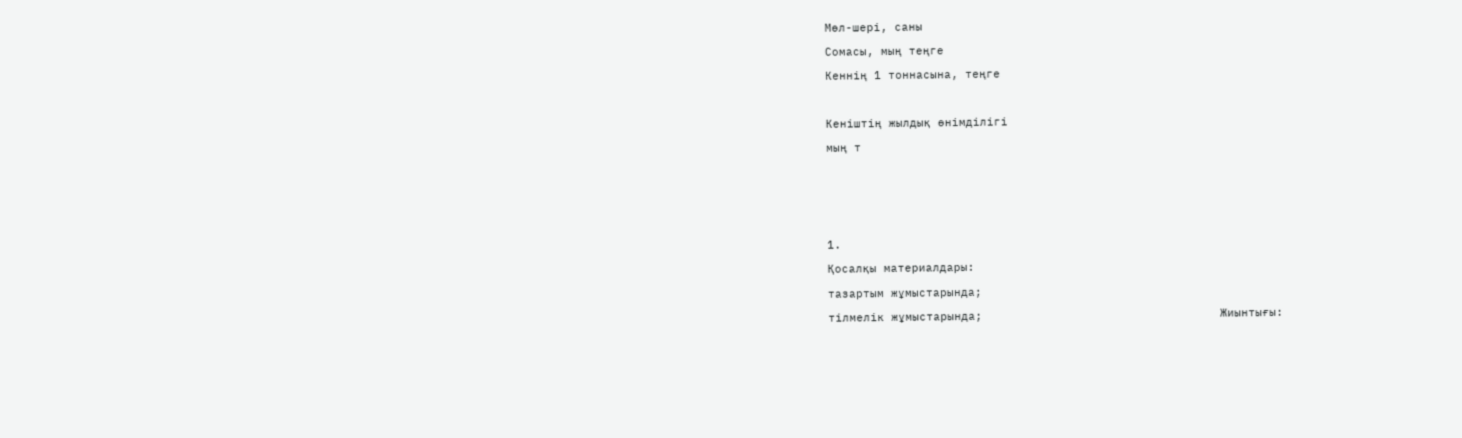Мөл-шері, саны

Сомасы, мың теңге

Кеннің 1 тоннасына, теңге



Кеніштің жылдық өнімділігі

мың т







1.

Қосалқы материалдары:

тазартым жұмыстарында;

тілмелік жұмыстарында;                                  Жиынтығы: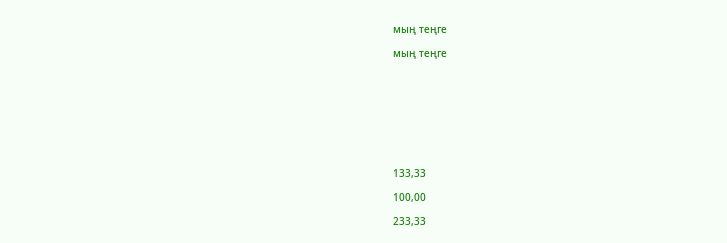мың теңге

мың теңге









133,33

100,00

233,33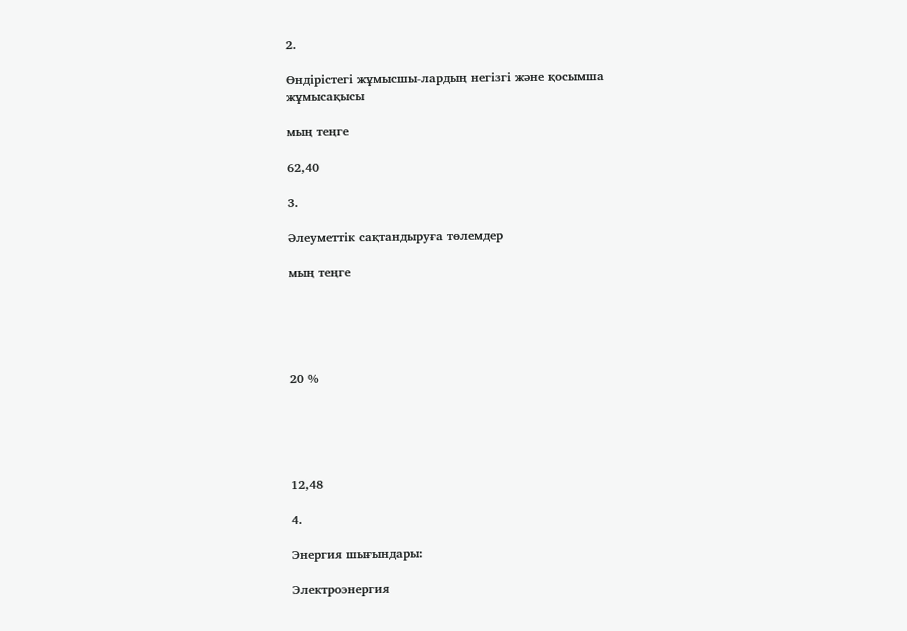2.

Өндірістегі жұмысшы-лардың негізгі және қосымша жұмысақысы

мың теңге

62,40

3.

Әлеуметтік сақтандыруға төлемдер

мың теңге





20 %





12,48

4.

Энергия шығындары:

Электроэнергия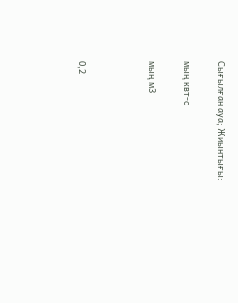Сығылған ауа; Жиынтығы:

мың квт-с

мың м3



0,2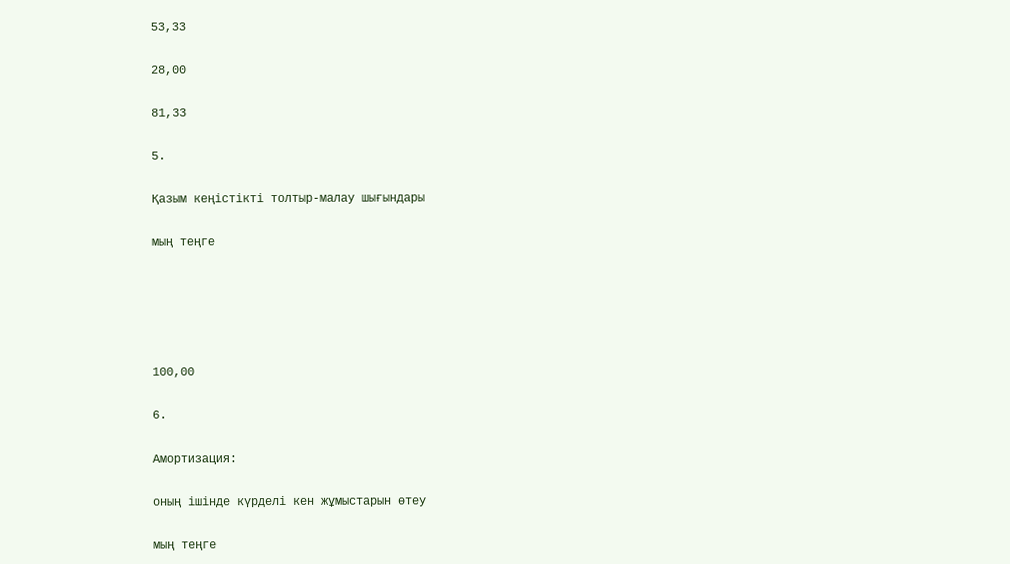53,33

28,00

81,33

5.

Қазым кеңістікті толтыр-малау шығындары

мың теңге





100,00

6.

Амортизация:

оның ішінде күрделі кен жұмыстарын өтеу

мың теңге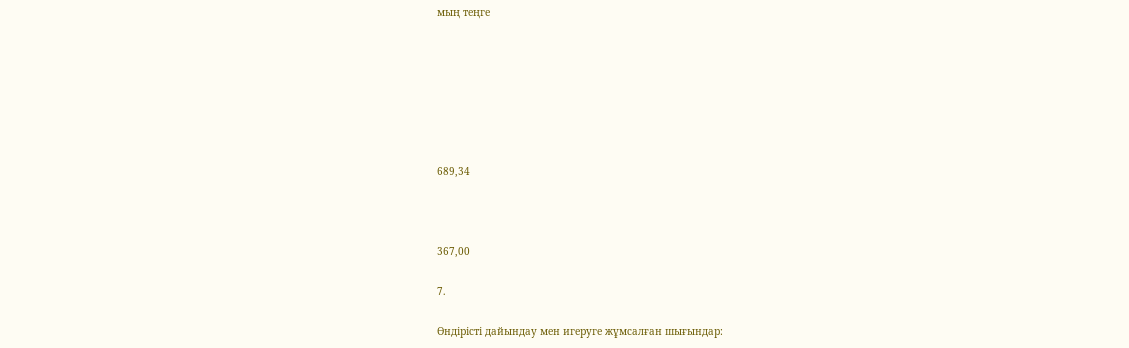мың теңге







689,34



367,00

7.

Өндірісті дайындау мен игеруге жұмсалған шығындар: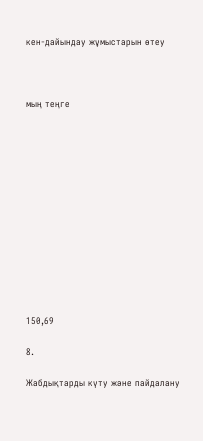кен-дайындау жұмыстарын өтеу



мың теңге













150,69

8.

Жабдықтарды күту және пайдалану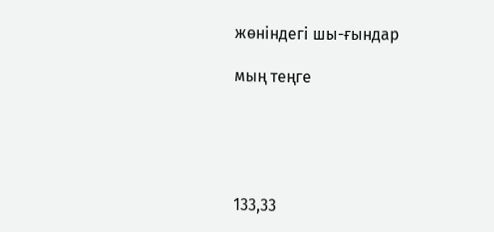жөніндегі шы-ғындар

мың теңге





133,33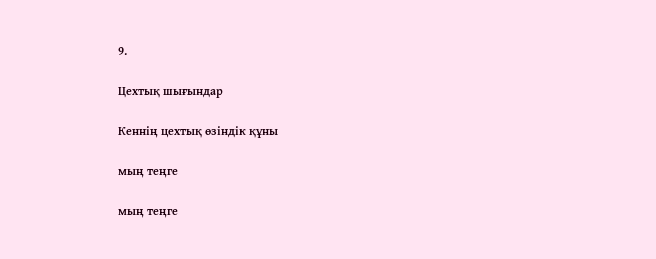9.

Цехтық шығындар

Кеннің цехтық өзіндік құны

мың теңге

мың теңге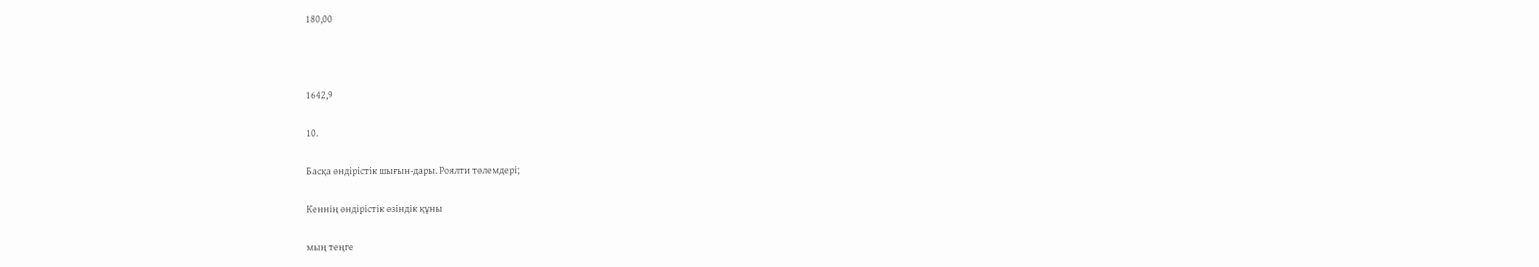180,00



1642,9

10.

Басқа өндірістік шығын-дары. Роялти төлемдері;

Кеннің өндірістік өзіндік құны

мың теңге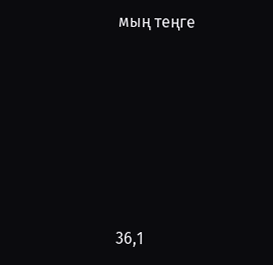мың теңге







36,1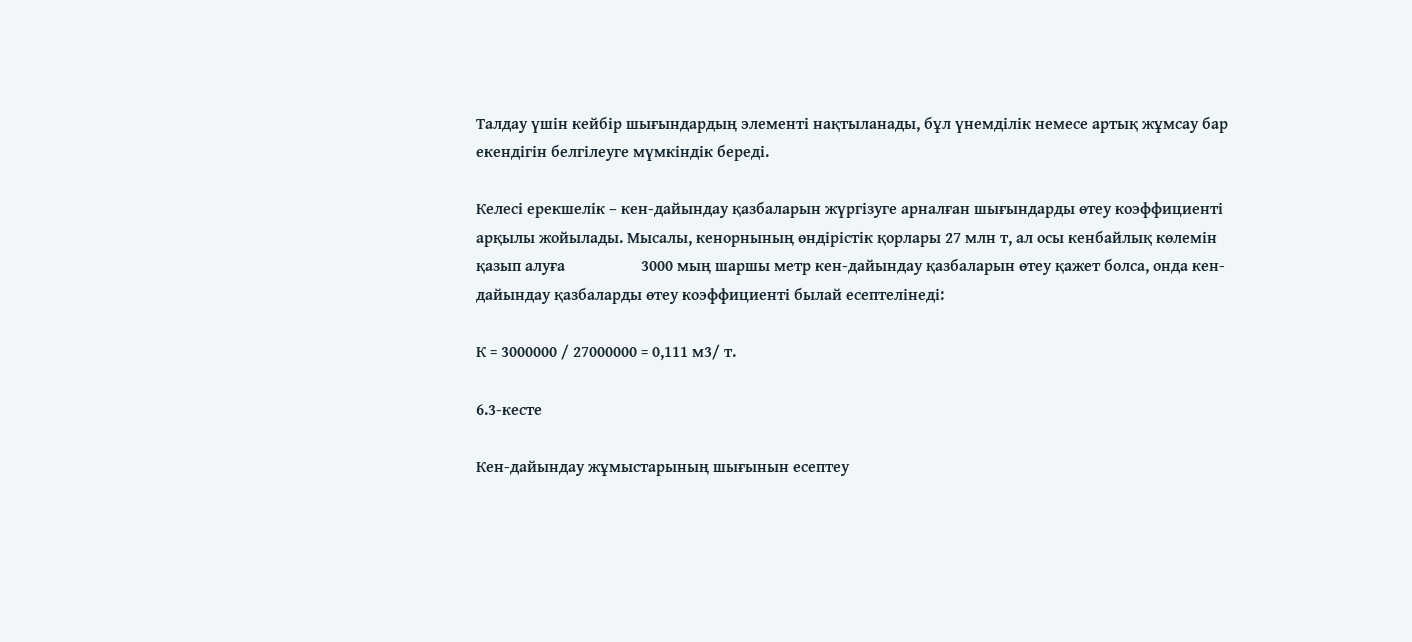Талдау үшін кейбір шығындардың элементі нақтыланады, бұл үнемділік немесе артық жұмсау бар екендігін белгілеуге мүмкіндік береді.

Келесі ерекшелік – кен-дайындау қазбаларын жүргізуге арналған шығындарды өтеу коэффициенті арқылы жойылады. Мысалы, кенорнының өндірістік қорлары 27 млн т, ал осы кенбайлық көлемін қазып алуға                   3000 мың шаршы метр кен-дайындау қазбаларын өтеу қажет болса, онда кен-дайындау қазбаларды өтеу коэффициенті былай есептелінеді:

К = 3000000 / 27000000 = 0,111 м3/ т.

6.3-кесте

Кен-дайындау жұмыстарының шығынын есептеу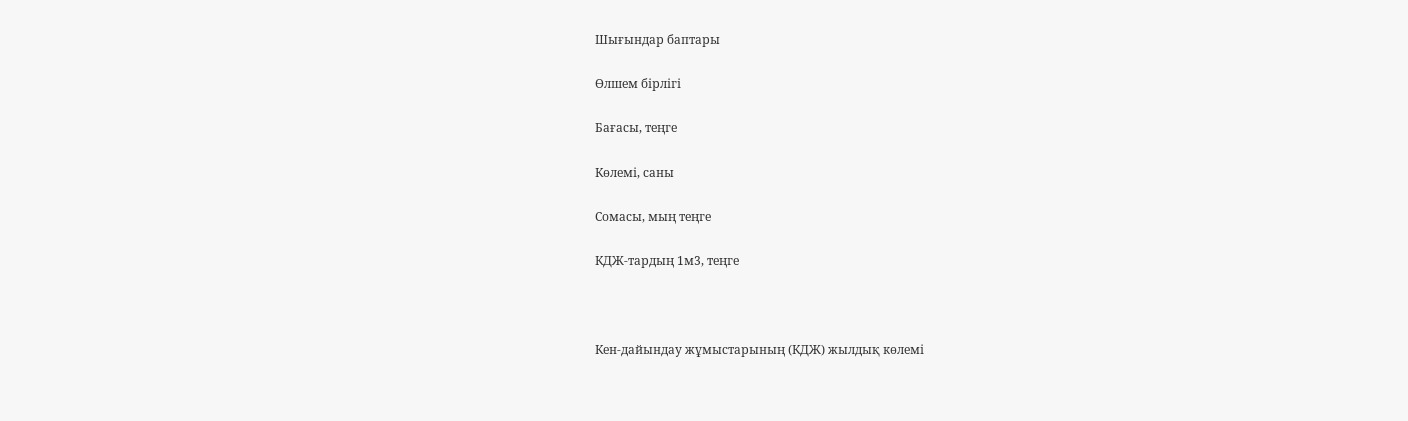Шығындар баптары

Өлшем бірлігі

Бағасы, теңге

Көлемі, саны

Сомасы, мың теңге

КДЖ-тардың 1м3, теңге



Кен-дайындау жұмыстарының (КДЖ) жылдық көлемі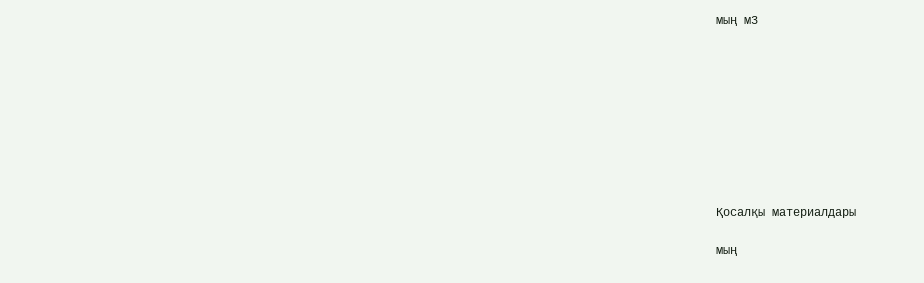мың м3









Қосалқы материалдары

мың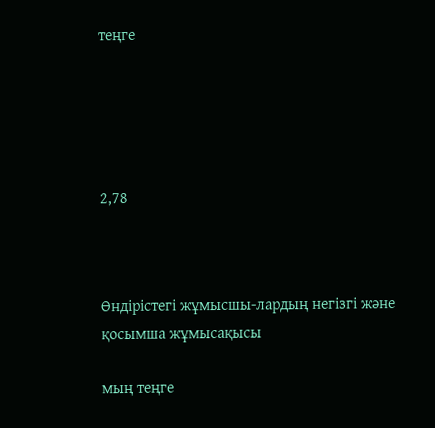теңге





2,78



Өндірістегі жұмысшы-лардың негізгі және қосымша жұмысақысы

мың теңге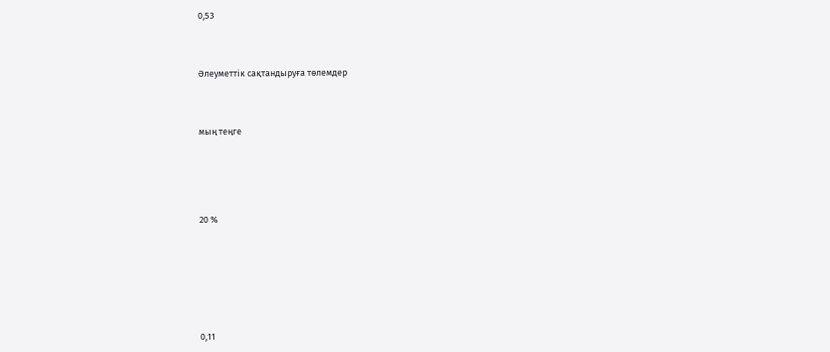0,53



Әлеуметтік сақтандыруға төлемдер



мың теңге





20 %







0,11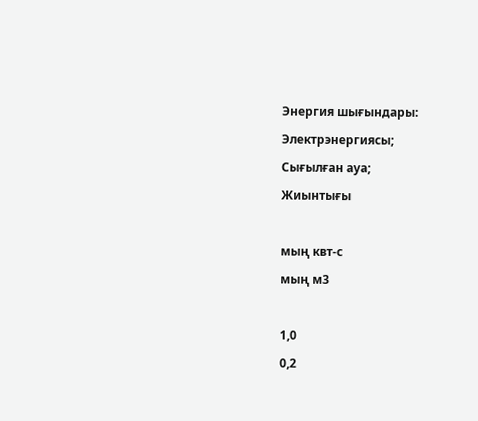Энергия шығындары:

Электрэнергиясы;

Сығылған ауа;

Жиынтығы



мың квт-с

мың м3



1,0

0,2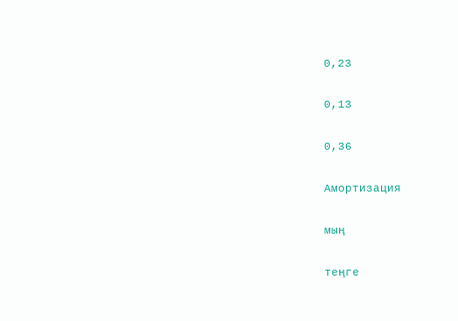0,23

0,13

0,36

Амортизация

мың

теңге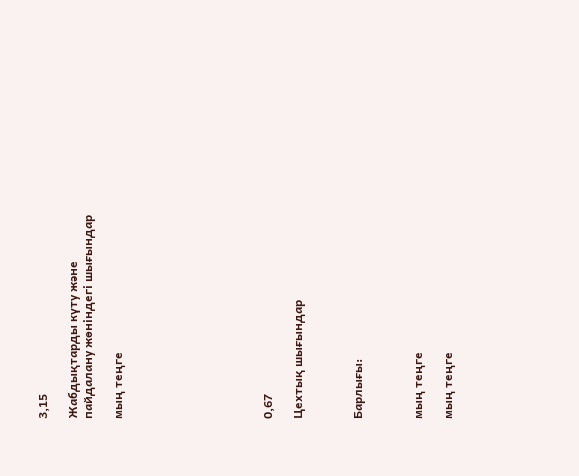3,15

Жабдықтарды күту және пайдалану жөніндегі шығындар

мың теңге









0,67

Цехтық шығындар



Барлығы:



мың теңге

мың теңге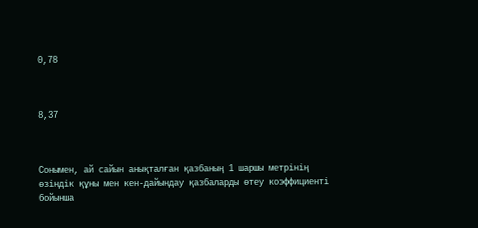0,78



8,37



Сонымен, ай сайын анықталған қазбаның 1 шаршы метрінің өзіндік құны мен кен-дайындау қазбаларды өтеу коэффициенті бойынша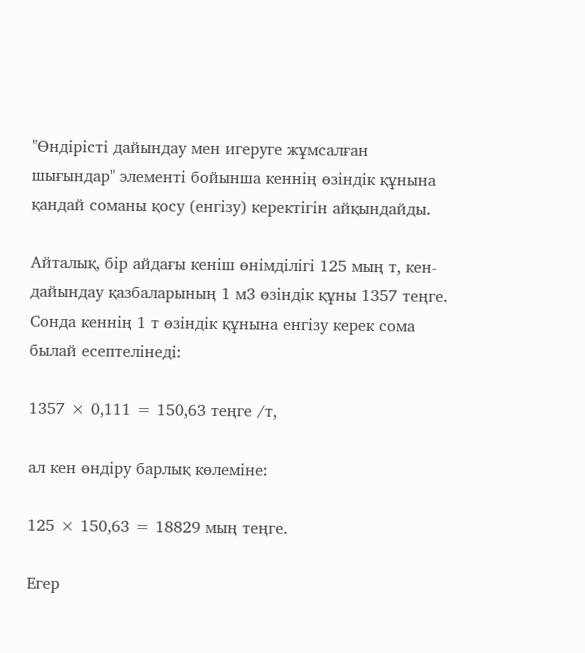"Өндірісті дайындау мен игеруге жұмсалған шығындар" элементі бойынша кеннің өзіндік құнына қандай соманы қосу (енгізу) керектігін айқындайды.

Айталық, бір айдағы кеніш өнімділігі 125 мың т, кен-дайындау қазбаларының 1 м3 өзіндік құны 1357 теңге. Сонда кеннің 1 т өзіндік құнына енгізу керек сома былай есептелінеді:

1357 × 0,111 = 150,63 теңге /т,

ал кен өндіру барлық көлеміне:

125 × 150,63 = 18829 мың теңге.

Егер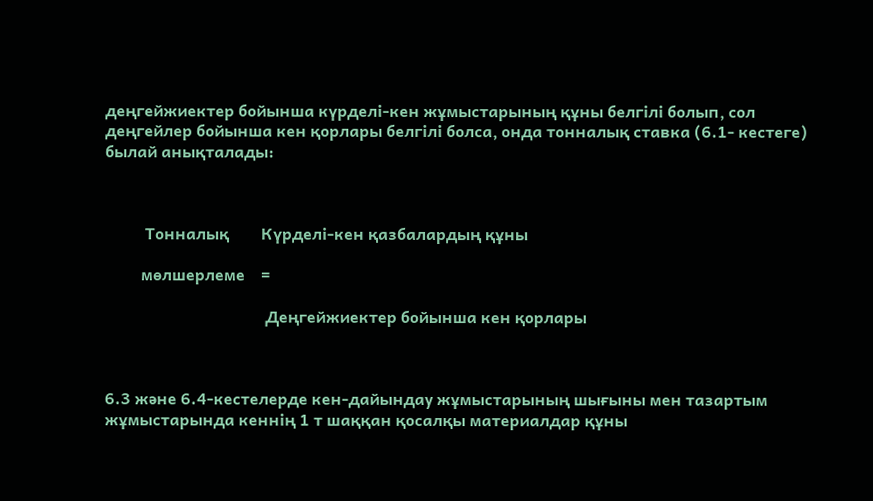деңгейжиектер бойынша күрделі-кен жұмыстарының құны белгілі болып, сол деңгейлер бойынша кен қорлары белгілі болса, онда тонналық ставка (6.1- кестеге) былай анықталады:



          Тонналық        Күрделі-кен қазбалардың құны

         мөлшерлеме    =

                                        Деңгейжиектер бойынша кен қорлары



6.3 және 6.4-кестелерде кен-дайындау жұмыстарының шығыны мен тазартым жұмыстарында кеннің 1 т шаққан қосалқы материалдар құны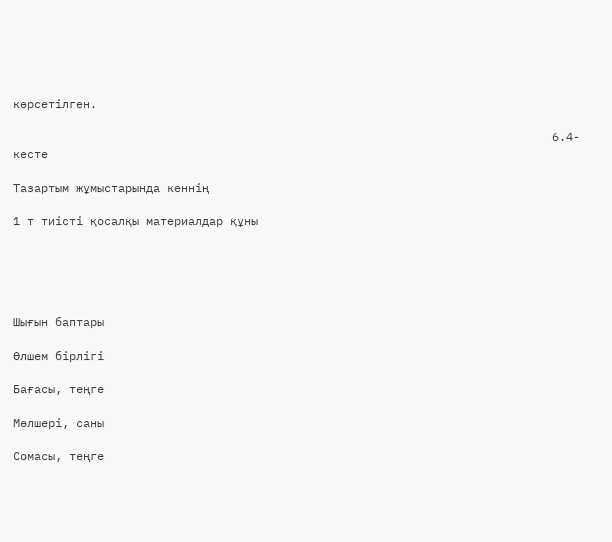көрсетілген.

                                                                             6.4-кесте

Тазартым жұмыстарында кеннің

1 т тиісті қосалқы материалдар құны





Шығын баптары

Өлшем бірлігі

Бағасы, теңге

Мөлшері, саны

Сомасы, теңге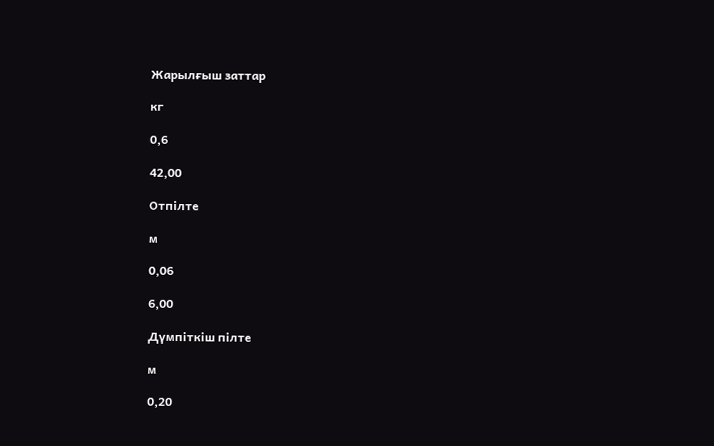Жарылғыш заттар

кг

0,6

42,00

Отпілте

м

0,06

6,00

Дүмпіткіш пілте

м

0,20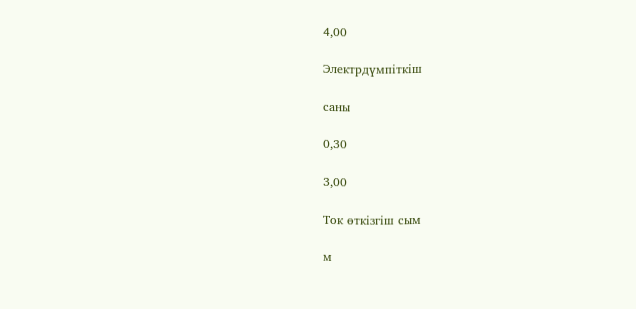4,00

Электрдүмпіткіш

саны

0,30

3,00

Ток өткізгіш сым

м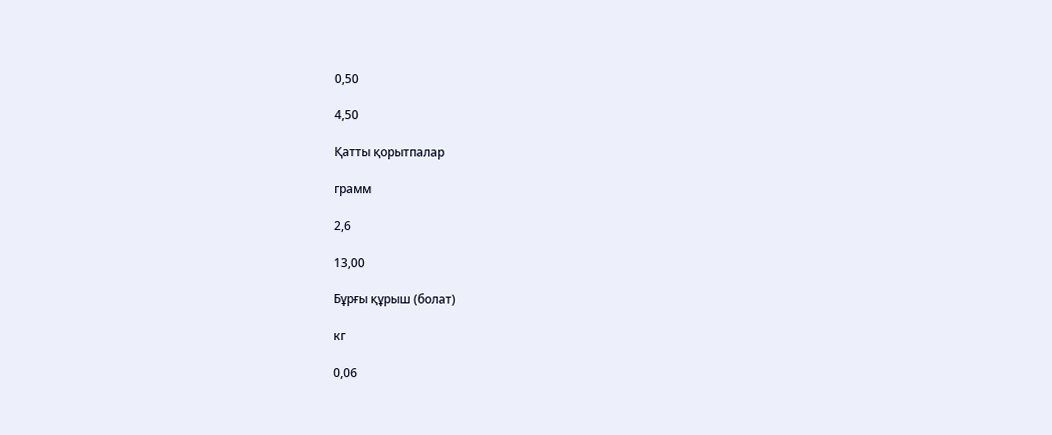0,50

4,50

Қатты қорытпалар

грамм

2,6

13,00

Бұрғы құрыш (болат)

кг

0,06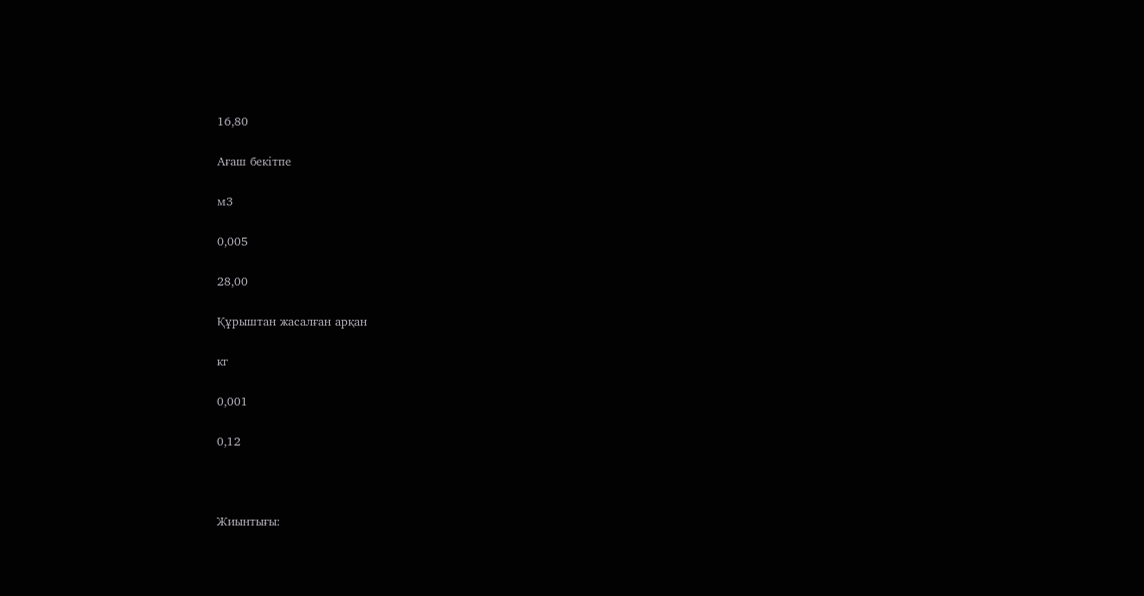16,80

Ағаш бекітпе

м3

0,005

28,00

Құрыштан жасалған арқан

кг

0,001

0,12



Жиынтығы: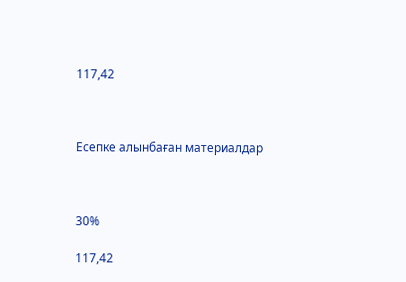117,42



Есепке алынбаған материалдар



30%

117,42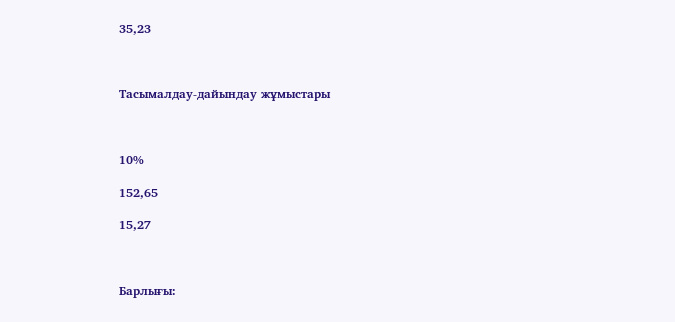35,23



Тасымалдау-дайындау жұмыстары



10%

152,65

15,27



Барлығы: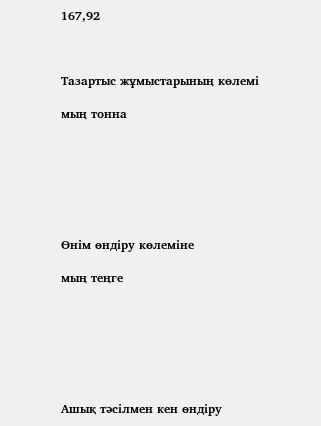167,92



Тазартыс жұмыстарының көлемі

мың тонна







Өнім өндіру көлеміне

мың теңге







Ашық тәсілмен кен өндіру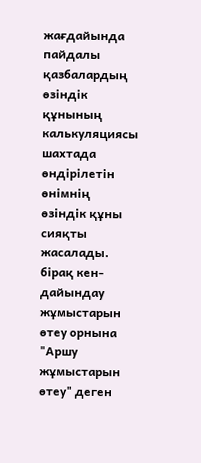жағдайында пайдалы қазбалардың өзіндік құнының калькуляциясы шахтада өндірілетін өнімнің өзіндік құны сияқты жасалады. бірақ кен-дайындау жұмыстарын өтеу орнына "Аршу жұмыстарын өтеу" деген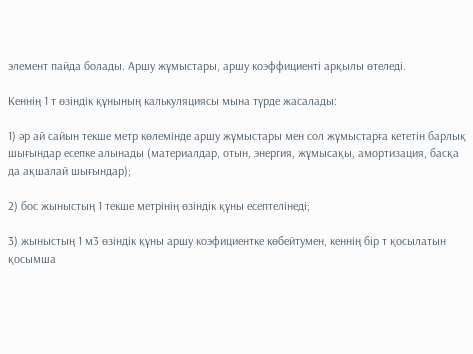элемент пайда болады. Аршу жұмыстары, аршу коэффициенті арқылы өтеледі.

Кеннің 1 т өзіндік құнының калькуляциясы мына түрде жасалады:

1) әр ай сайын текше метр көлемінде аршу жұмыстары мен сол жұмыстарға кететін барлық шығындар есепке алынады (материалдар, отын, энергия, жұмысақы, амортизация, басқа да ақшалай шығындар);

2) бос жыныстың 1 текше метрінің өзіндік құны есептелінеді;

3) жыныстың 1 м3 өзіндік құны аршу коэфициентке көбейтумен, кеннің бір т қосылатын қосымша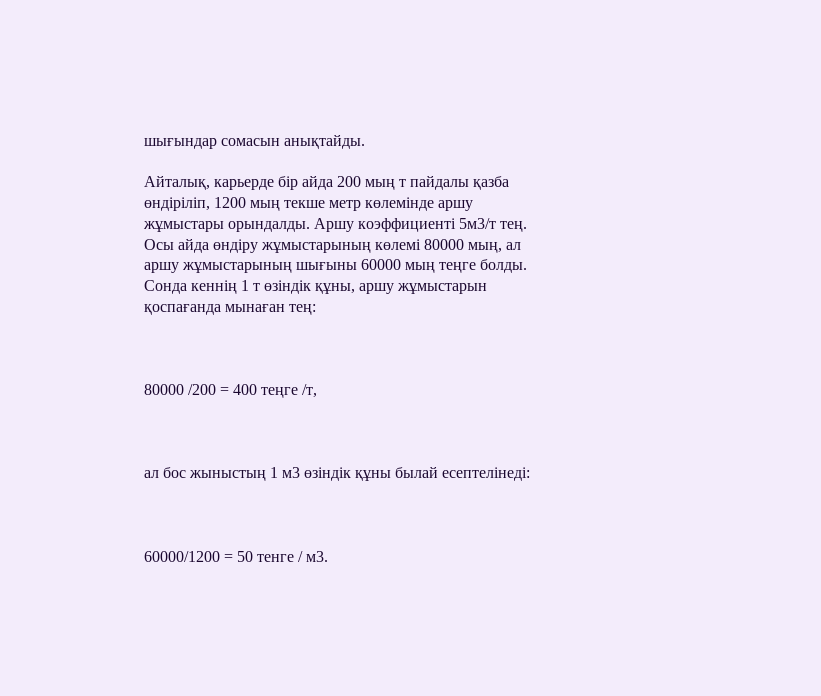шығындар сомасын анықтайды.

Айталық, карьерде бір айда 200 мың т пайдалы қазба өндіріліп, 1200 мың текше метр көлемінде аршу жұмыстары орындалды. Аршу коэффициенті 5м3/т тең. Осы айда өндіру жұмыстарының көлемі 80000 мың, ал аршу жұмыстарының шығыны 60000 мың теңге болды. Сонда кеннің 1 т өзіндік құны, аршу жұмыстарын қоспағанда мынаған тең:



80000 /200 = 400 теңге /т,



ал бос жыныстың 1 м3 өзіндік құны былай есептелінеді:



60000/1200 = 50 тенге / м3.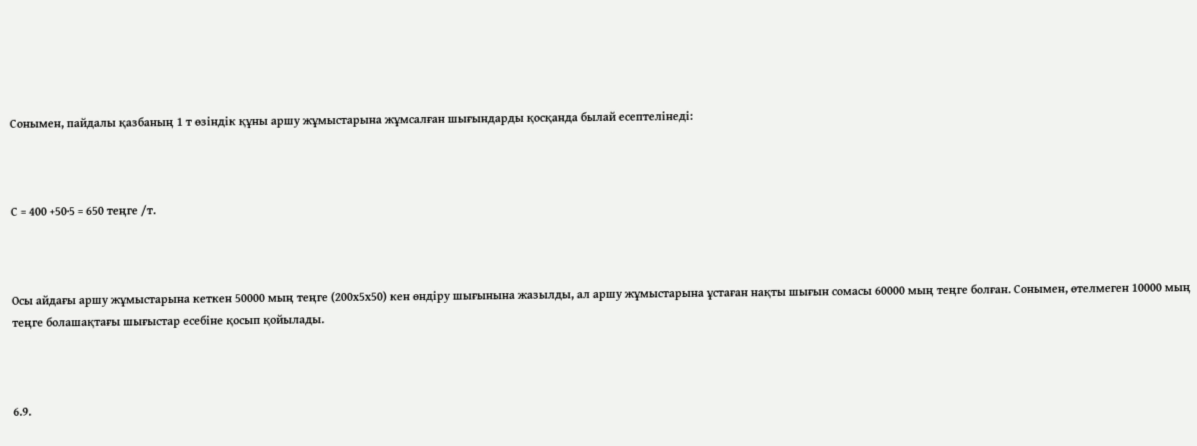Сонымен, пайдалы қазбаның 1 т өзіндік құны аршу жұмыстарына жұмсалған шығындарды қосқанда былай есептелінеді:



С = 400 +50·5 = 650 теңге /т.



Осы айдағы аршу жұмыстарына кеткен 50000 мың теңге (200х5х50) кен өндіру шығынына жазылды, ал аршу жұмыстарына ұстаған нақты шығын сомасы 60000 мың теңге болған. Сонымен, өтелмеген 10000 мың теңге болашақтағы шығыстар есебіне қосып қойылады.



6.9.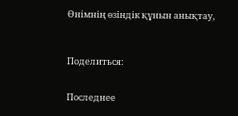Өнімнің өзіндік құнын анықтау,



Поделиться:


Последнее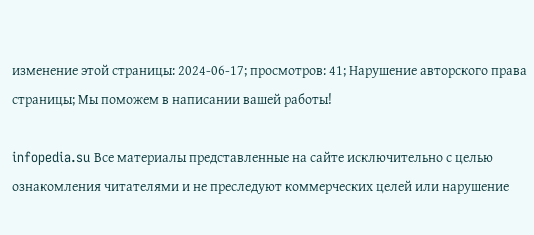изменение этой страницы: 2024-06-17; просмотров: 41; Нарушение авторского права страницы; Мы поможем в написании вашей работы!

infopedia.su Все материалы представленные на сайте исключительно с целью ознакомления читателями и не преследуют коммерческих целей или нарушение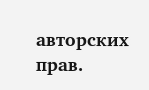авторских прав.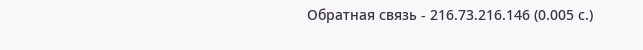Обратная связь - 216.73.216.146 (0.005 с.)